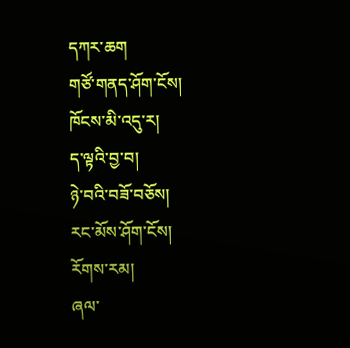དཀར་ཆག
གཙོ་གནད་ཤོག་ངོས།
ཁོངས་མི་འདུ་ར།
ད་ལྟའི་བྱ་བ།
ཉེ་བའི་བཟོ་བཅོས།
རང་མོས་ཤོག་ངོས།
རོགས་རམ།
ཞལ་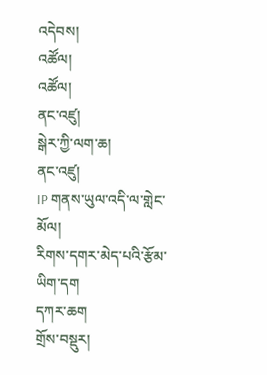འདེབས།
འཚོལ།
འཚོལ།
ནང་འཛུ།
སྒེར་ཀྱི་ལག་ཆ།
ནང་འཛུ།
IP གནས་ཡུལ་འདི་ལ་གླེང་མོལ།
རིགས་དགར་མེད་པའི་རྩོམ་ཡིག་དག
དཀར་ཆག
གྲོས་བསྡུར།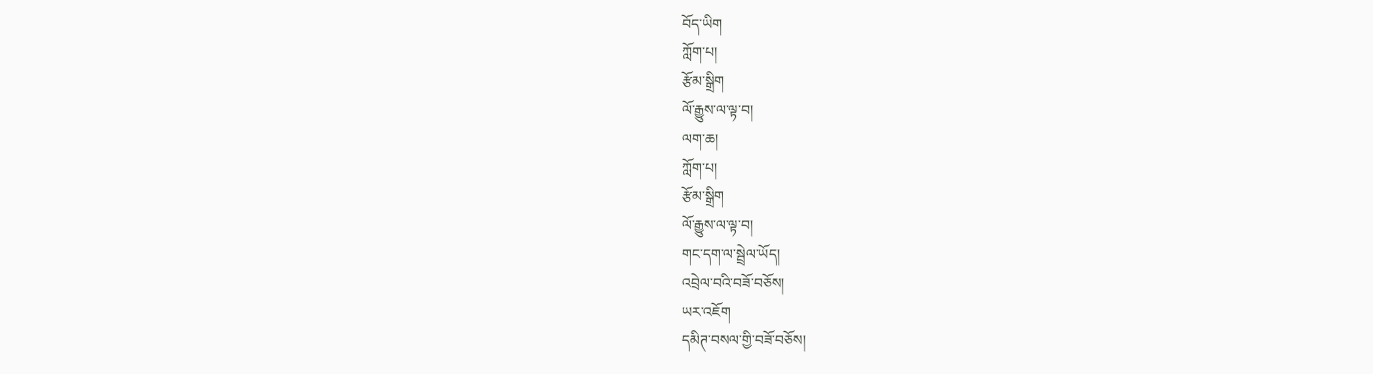བོད་ཡིག
ཀློག་པ།
རྩོམ་སྒྲིག
ལོ་རྒྱུས་ལ་ལྟ་བ།
ལག་ཆ།
ཀློག་པ།
རྩོམ་སྒྲིག
ལོ་རྒྱུས་ལ་ལྟ་བ།
གང་དག་ལ་སྦྲེལ་ཡོད།
འབྲེལ་བའི་བཟོ་བཅོས།
ཡར་འཇོག
དམིཊ་བསལ་གྱི་བཟོ་བཅོས།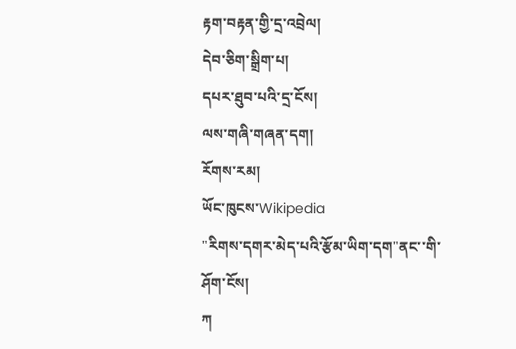རྟག་བརྟན་གྱི་དྲ་འབྲེལ།
དེབ་ཅིག་སྒྲིག་པ།
དཔར་ཐུབ་པའི་དྲ་ངོས།
ལས་གཞི་གཞན་དག།
རོགས་རམ།
ཡོང་ཁུངས་Wikipedia
"རིགས་དགར་མེད་པའི་རྩོམ་ཡིག་དག"ནང་་གི་ཤོག་ངོས།
ཀ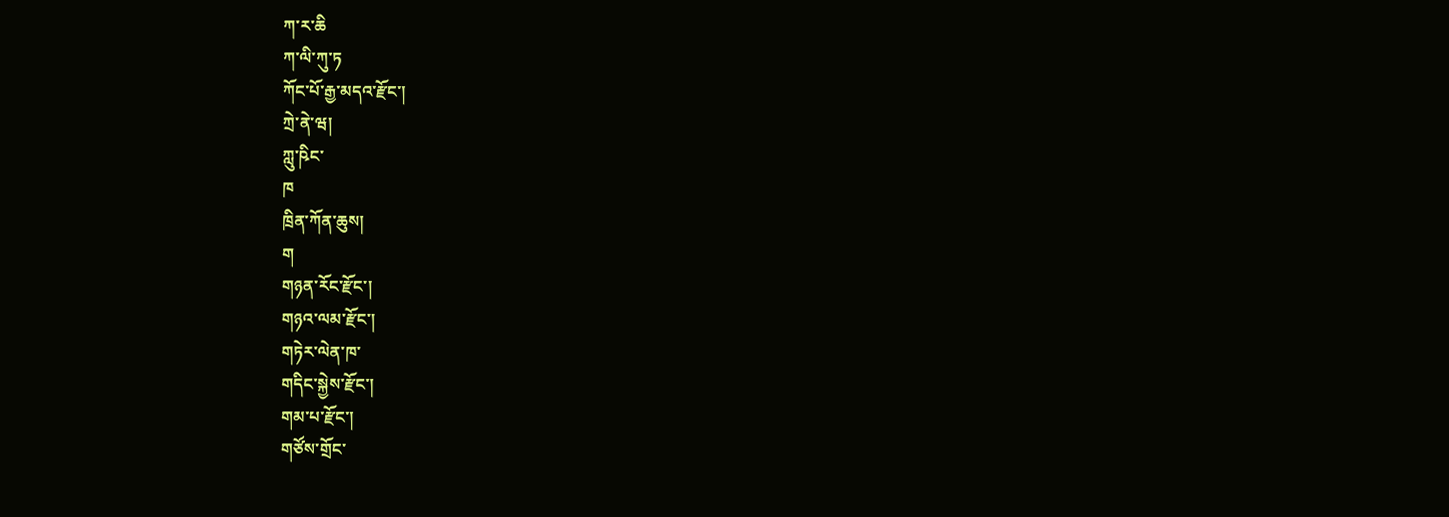ཀ་ར་ཆི
ཀ་ལི་ཀུ་ཏ
ཀོང་པོ་རྒྱ་མདའ་རྫོང་།
ཀྲེ་ནེ་ཝ།
ཀླུ་ཥིང་
ཁ
ཁྲིན་ཀོན་ཆུས།
ག
གཉན་རོང་རྫོང་།
གཉའ་ལམ་རྫོང་།
གཏེར་ལེན་ཁ་
གདིང་སྐྱེས་རྫོང་།
གམ་པ་རྫོང་།
གཙོས་གྲོང་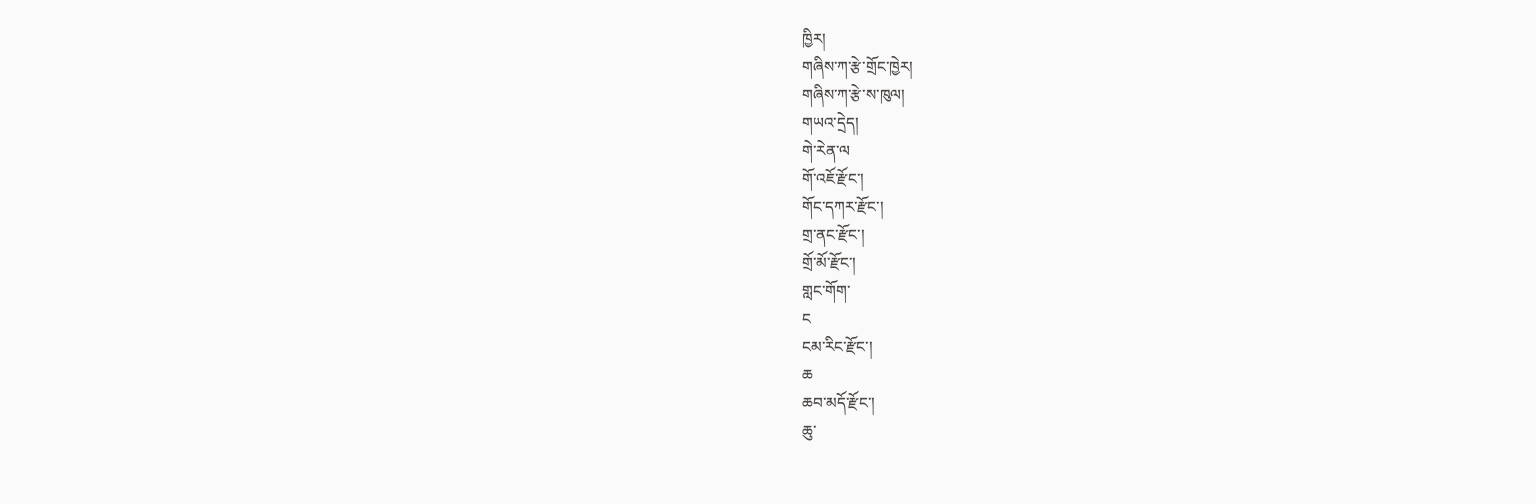ཁྱིར།
གཞིས་ཀ་རྩེ་གྲོང་ཁྱེར།
གཞིས་ཀ་རྩེ་ས་ཁུལ།
གཡའ་དྲེད།
གེ་རེན་ལ
གོ་འཇོ་རྫོང་།
གོང་དཀར་རྫོང་།
གྲ་ནང་རྫོང་།
གྲོ་མོ་རྫོང་།
གླང་གོག་
ང
ངམ་རིང་རྫོང་།
ཆ
ཆབ་མདོ་རྫོང་།
ཆུ་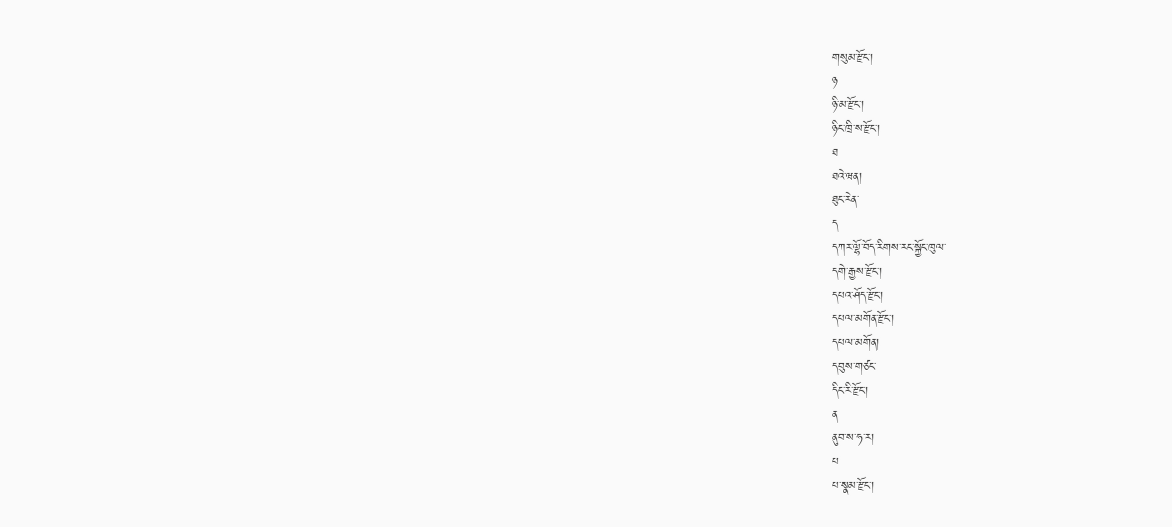གསུམ་རྫོང་།
ཉ
ཉི་མ་རྫོང་།
ཉིང་ཁྲི་ས་རྫོང་།
ཐ
ཐའེ་ཝན།
ཐུང་རེན་
ད
དཀར་ལྷོ་བོད་རིགས་རང་སྐྱོང་ཁུལ་
དགེ་རྒྱས་རྫོང་།
དཔའ་ཤོད་རྫོང་།
དཔལ་མགོན་རྫོང་།
དཔལ་མགོན།
དབུས་གཙང་
དིང་རི་རྫོང་།
ན
ནུབ་ས་ཧ་ར།
པ
པ་སྣམ་རྫོང་།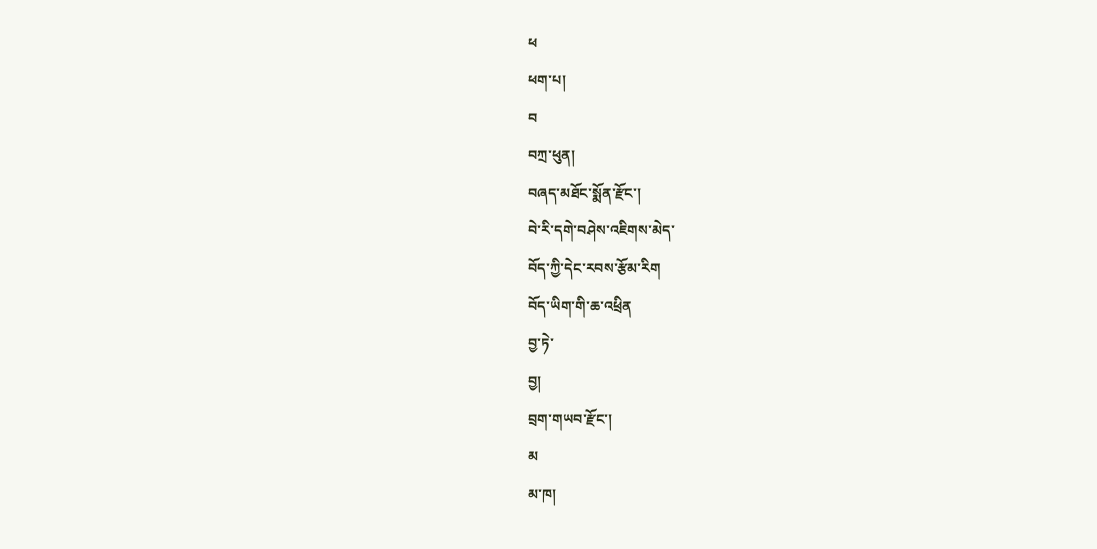ཕ
ཕག་པ།
བ
བཀྲ་ཕུན།
བཞད་མཐོང་སྨོན་རྫོང་།
བེ་རི་དགེ་བཤེས་འཇིགས་མེད་
བོད་ཀྱི་དེང་རབས་རྩོམ་རིག
བོད་ཡིག་གི་ཆ་འཕྲིན
བྱ་ཏེ་
བྱ།
བྲག་གཡབ་རྫོང་།
མ
མ་ཁ།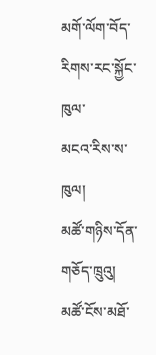མགོ་ལོག་བོད་རིགས་རང་སྐྱོང་ཁུལ་
མངའ་རིས་ས་ཁུལ།
མཚོ་གཉིས་དོན་གཅོད་ཁྲུའུ།
མཚོ་ངོས་མཐོ་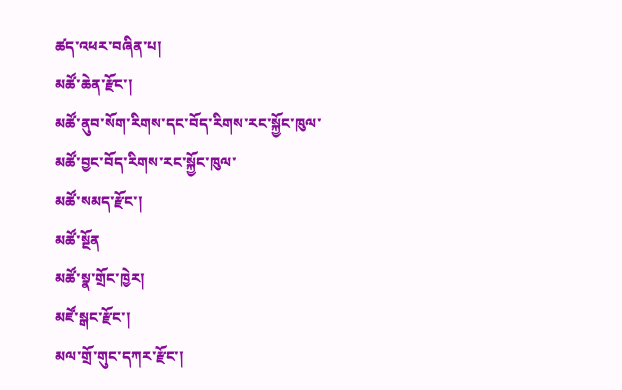ཚད་འཕར་བཞིན་པ།
མཚོ་ཆེན་རྫོང་།
མཚོ་ནུབ་སོག་རིགས་དང་བོད་རིགས་རང་སྐྱོང་ཁུལ་
མཚོ་བྱང་བོད་རིགས་རང་སྐྱོང་ཁུལ་
མཚོ་སམད་རྫོང་།
མཚོ་སྔོན
མཚོ་སྣ་གྲོང་ཁྱེར།
མཛོ་སྒང་རྫོང་།
མལ་གྲོ་གུང་དཀར་རྫོང་།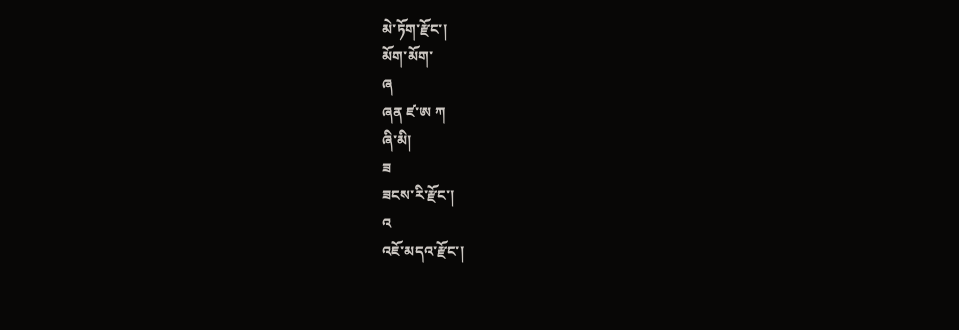མེ་ཏོག་རྫོང་།
མོག་མོག་
ཞ
ཞན ཛ་ཨ ཀ
ཞི་མི།
ཟ
ཟངས་རི་རྫོང་།
འ
འཇོ་མདའ་རྫོང་།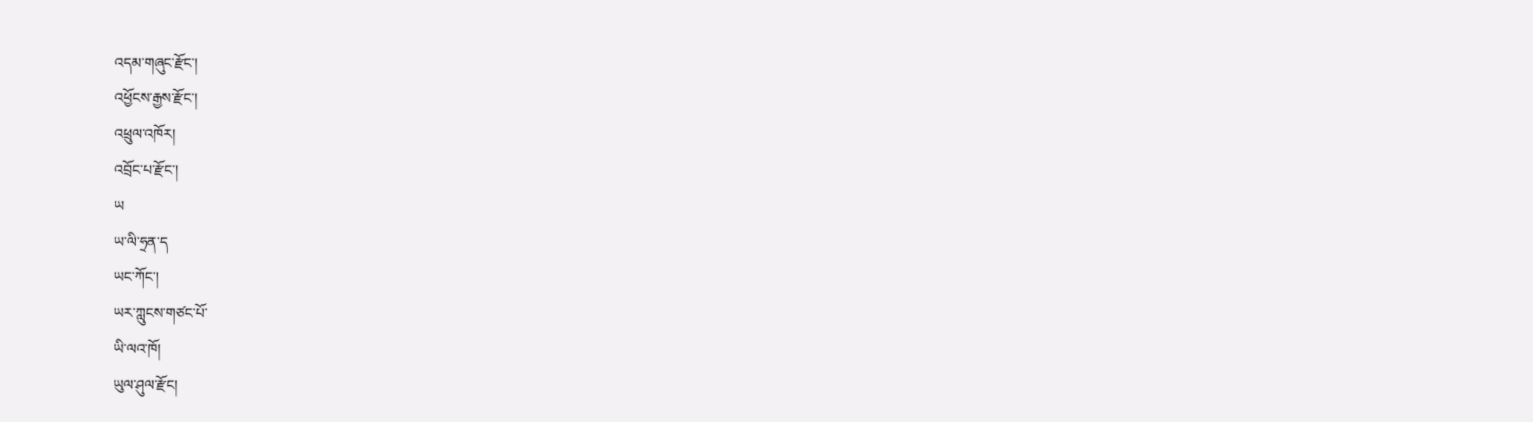འདམ་གཞུང་རྫོང་།
འཕྱོངས་རྒྱས་རྫོང་།
འཕྲུལ་འཁོར།
འབྲོང་པ་རྫོང་།
ཡ
ཡ་ལི་ཧྲན་ད
ཡང་ཀོང་།
ཡར་ཀླུངས་གཙང་པོ་
ཡི་ལའ་ཁོ།
ཡུལ་ཤུལ་རྫོང།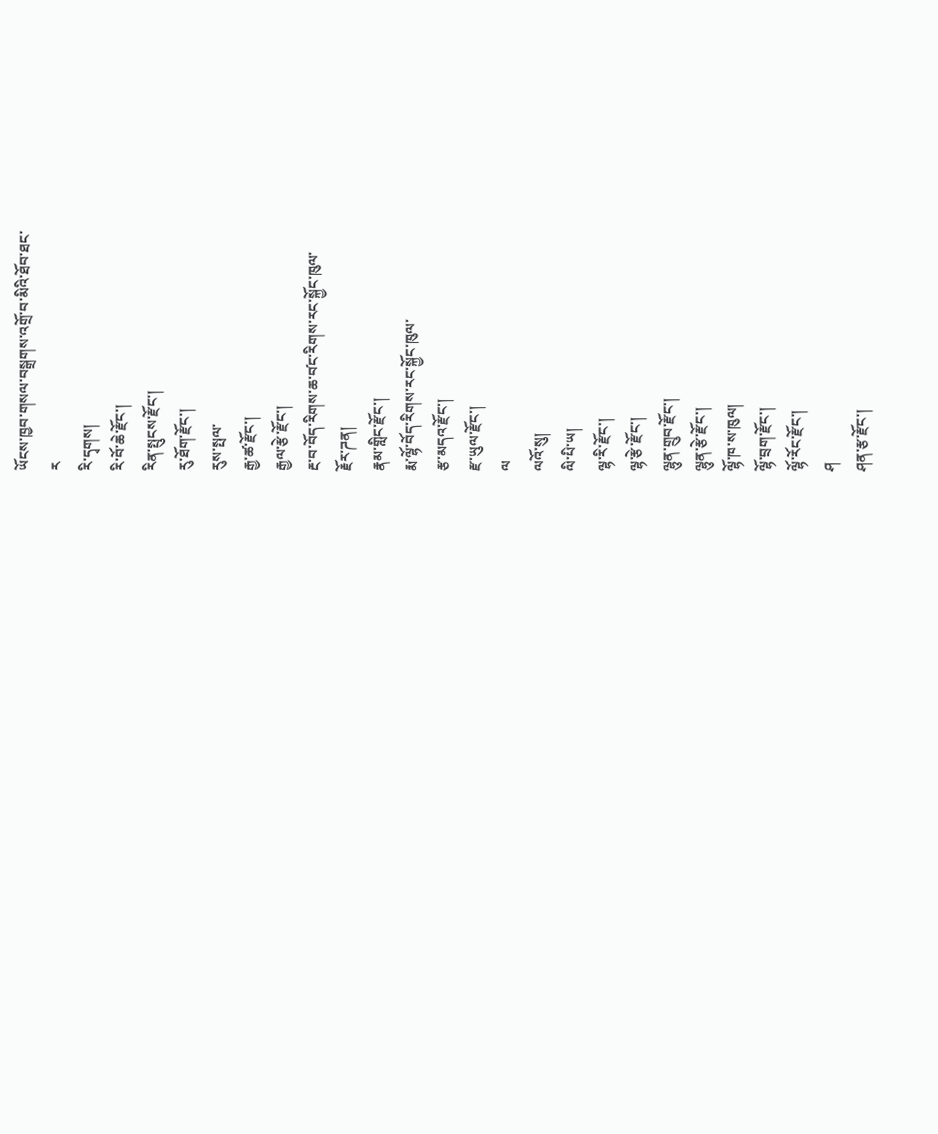ཡོངས་ཁྱབ་གསལ་བསྒྲགས་འགྲོ་བ་མིའི་ཐོབ་ཐང་
ར
རི་དྭགས།
རི་བོ་ཆེ་རྫོང་།
རིན་སྤུངས་རྫོང་།
རུ་ཐོག་རྫོང་།
རུས་སྤལ་
རྒྱ་ཚ་རྫོང་།
རྒྱལ་རྩེ་རྫོང་།
རྔ་བ་བོད་རིགས་ཆ་བ༹ང་རིགས་རང་སྐྱོང་ཁུལ་
རྗོར་ཌན།
རྣམ་གླིང་རྫོང་།
རྨ་ལྷོ་བོད་རིགས་རང་སྐྱོང་ཁུལ་
རྩ་མདའ་རྫོང་།
རྫ་ཡུལ་རྫོང་།
ལ
ལའོ་སུ།
ལི་པི་ཡ།
ལྷ་རི་རྫོང་།
ལྷ་རྩེ་རྫོང་།
ལྷུན་གྲུབ་རྫོང་།
ལྷུན་རྩེ་རྫོང་།
ལྷོ་ཁ་ས་ཁུལ།
ལྷོ་བྲག་རྫོང་།
ལྷོ་རོང་རྫོང་།
ཤ
ཤན་རྩ་རྫོང་།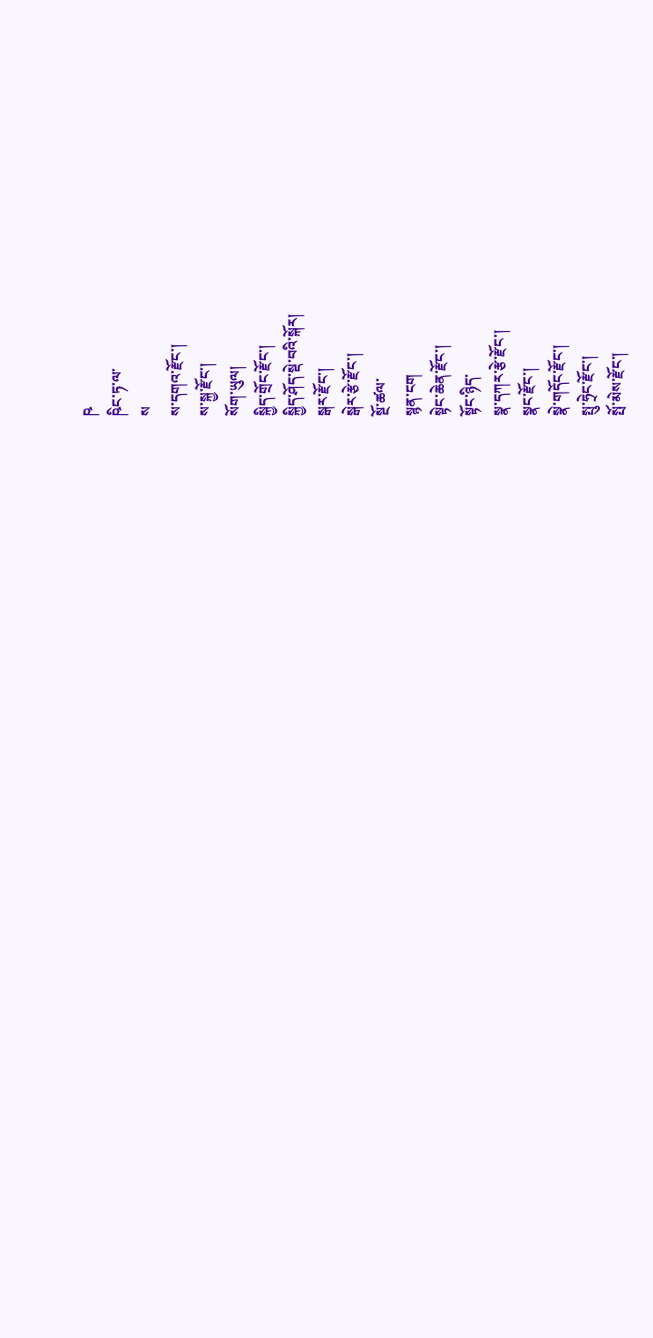ཥ
ཥིང་ཏ་ལ་
ས
ས་དགའ་རྫོང་།
ས་སྐྱ་རྫོང་།
སོག་ཡུལ།
སྐྱིད་གྲོང་རྫོང་།
སྐྱིད་ཤོད་སྡེ་བའི་སྐོར།
སྒར་རྫོང་།
སྒེར་རྩེ་རྫོང་།
སྔོ་ཚལ་
སྙན་ངག
སྟེང་ཆེན་རྫོང་།
སྟོང་ཉིད་
སྣ་དཀར་རྩེ་རྫོང་།
སྣང་རྫོང་།
སྣེ་གདོང་རྫོང་།
སྤུ་ཧྲེང་རྫོང་།
སྤོ་མེས་རྫོང་།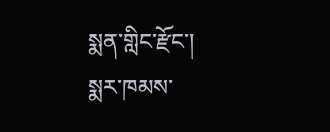སྨན་གླིང་རྫོང་།
སྨར་ཁམས་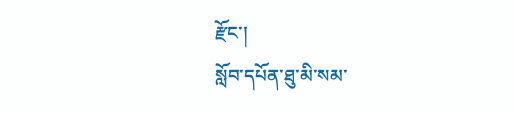རྫོང་།
སློབ་དཔོན་ཐུ་མི་སམ་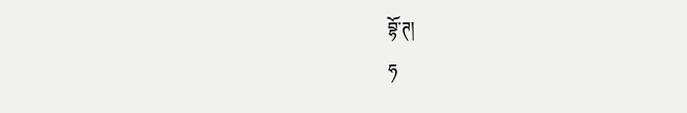བྷོ་ཊ།
ཧ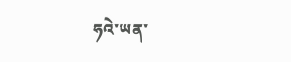ཧའེ་ཡན་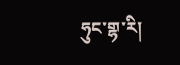ཧུང་གྷ་རི།